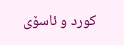كورد و ئاسۆی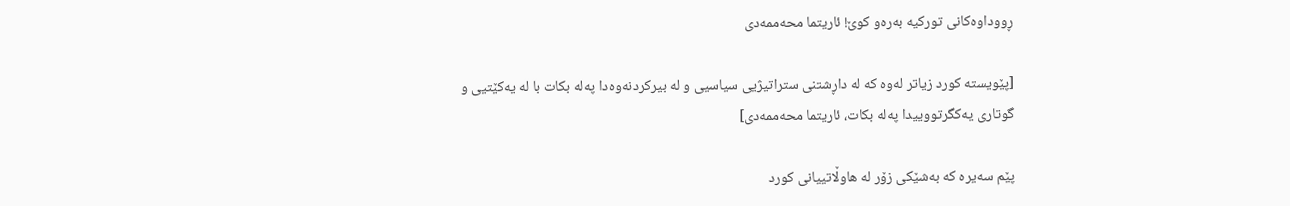ڕووداوه‌كانی توركیه‌ به‌ره‌و كوێ! ئاریتما محه‌ممه‌دی

[پێویسته‌ كورد زیاتر له‌وه‌ كه‌ له‌‌ داڕشتنی ستراتیژیی سیاسیی و له‌ بیركردنه‌وه‌دا په‌له‌ بكات با له‌ یه‌كێتیی و گوتاری یه‌كگرتووییدا په‌له‌ بكات، ئاریتما محه‌ممه‌دی]

پێم سه‌یره‌ كه‌ به‌شێكی زۆر له‌ هاوڵاتییانی كورد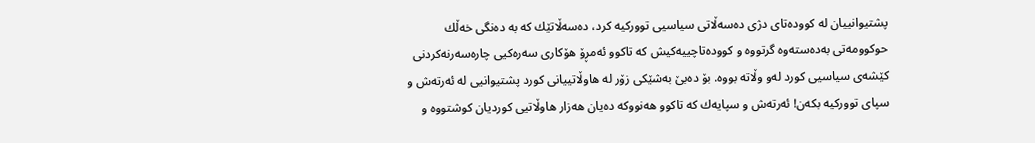پشتیوانییان له‌ كووده‌تای دژی ده‌سه‌ڵاتی سیاسیی تووركیه‌ كرد، ده‌سه‌ڵاتێك كه‌ به‌ ده‌نگی خه‌ڵك حوكوومه‌تی به‌ده‌سته‌وه‌ گرتووه‌ و كووده‌تاچییه‌كیش كه‌ تاكوو ئه‌مڕۆ هۆكاری سه‌ره‌كیی چاره‌سه‌رنه‌كردنی كێشه‌ی سیاسیی كورد له‌و وڵاته‌ بووه‌. بۆ ده‌بێ به‌شێكی زۆر له‌ هاوڵاتییانی كورد پشتیوانیی له‌ ئه‌رته‌ش و سپای تووركیه‌ بكه‌ن! ئه‌رته‌ش و سپایه‌ك كه‌ تاكوو هه‌نووكه‌ ده‌یان هه‌زار هاوڵاتیی كوردیان كوشتووه‌ و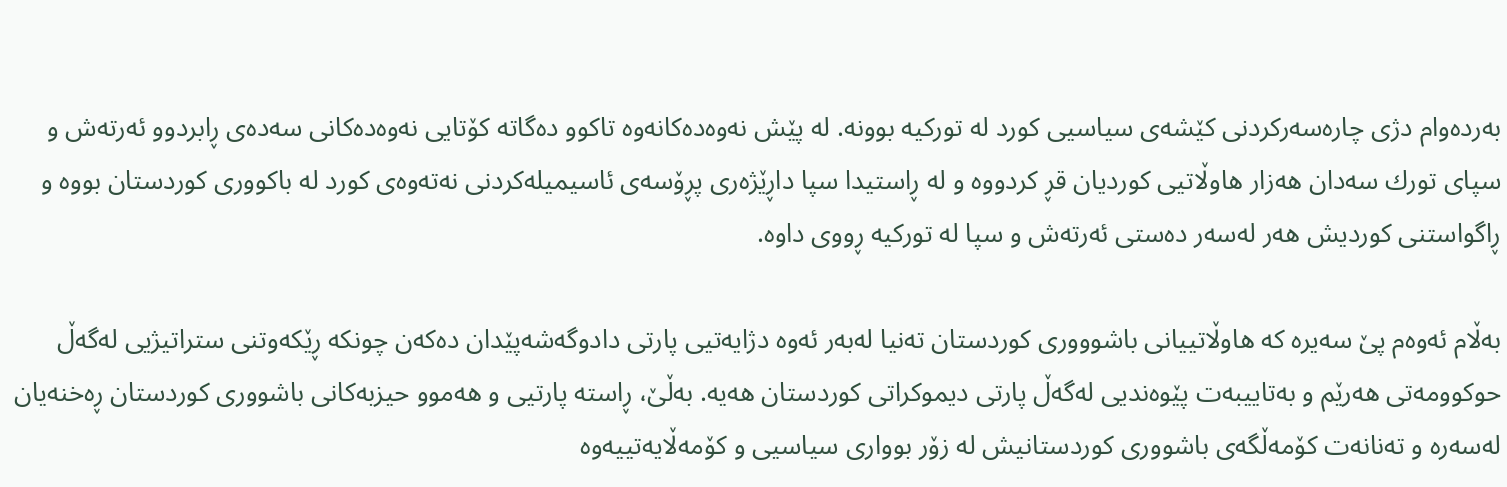به‌رده‌وام دژی چاره‌سه‌ركردنی كێشه‌ی سیاسیی كورد له‌ توركیه‌ بوونه‌. له‌ پێش نه‌وه‌ده‌كانه‌وه‌ تاكوو ده‌گاته‌ كۆتایی نه‌وه‌ده‌كانی سه‌ده‌ی ڕابردوو ئه‌رته‌ش و سپای تورك سه‌دان هه‌زار هاوڵاتیی كوردیان قڕ كردووه‌ و له‌ ڕاستیدا سپا داڕێژه‌ری پڕۆسه‌ی ئاسیمیله‌كردنی نه‌ته‌وه‌ی كورد له‌ باكووری كوردستان بووه‌ و ڕاگواستنی كوردیش هه‌ر له‌سه‌ر ده‌ستی ئه‌رته‌ش و سپا له‌ توركیه‌ ڕووی داوه‌.

به‌ڵام ئه‌وه‌م پێ سه‌یره‌ كه‌ هاوڵاتییانی باشوووری كوردستان ته‌نیا له‌به‌ر ئه‌وه‌ دژایه‌تیی پارتی دادوگه‌شه‌پێدان ده‌كه‌ن چونكه‌ ڕێكه‌وتنی ستراتیژیی له‌گه‌ڵ حوكوومه‌تی هه‌رێم و به‌تاییبه‌ت پێوه‌ندیی له‌گه‌ڵ پارتی دیموكراتی كوردستان هه‌یه‌. به‌ڵێ، ڕاسته‌ پارتیی و هه‌موو حیزبه‌كانی باشووری كوردستان ڕه‌خنه‌یان له‌سه‌ره‌ و ته‌نانه‌ت كۆمه‌ڵگه‌ی باشووری كوردستانیش له‌ زۆر بوواری سیاسیی و كۆمه‌ڵایه‌تییه‌وه‌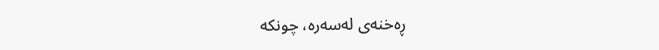ڕه‌خنه‌ی له‌سه‌ره، چونكه‌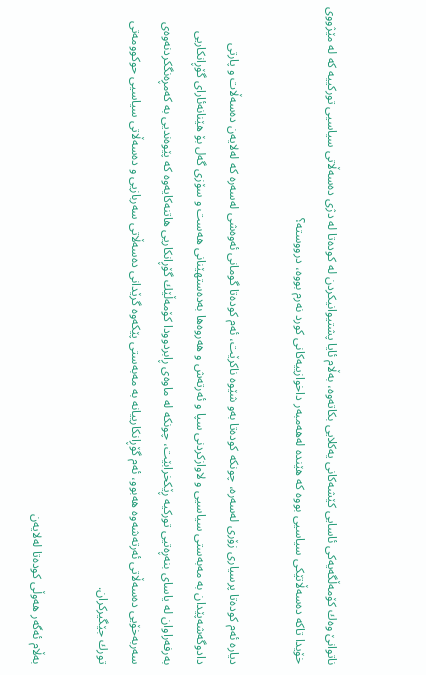ناتوانێ وه‌ك كۆمه‌ڵگه‌یه‌كی ئاسایی كێشه‌كانی یه‌كلایی بكاته‌وه‌، به‌ڵام ئایا پشتیوانیكردن له‌ كوده‌تا له‌ دژی ده‌سه‌ڵاتی سیاسیی توركییه‌ كه‌ له‌ مێژووی خۆیدا تاكه‌ ده‌سه‌ڵاتێكی سیاسیی بووه‌ كه‌ هێنده‌ له‌هه‌مبه‌ر داخوازییه‌كانی كورد نه‌رم بووه‌، درووسته‌؟

دیاره‌ ئه‌م كوده‌تا پرسیاری زۆری له‌سه‌ره‌، چونكه‌ كوده‌تا به‌و شێوه‌ ناكرێت، ئه‌م كوده‌تا گومانی ئه‌وه‌شی له‌سه‌ره‌ كه‌ له‌لایه‌ن ده‌سه‌ڵات و پارتی دادوگه‌شه‌پێدان به‌ مه‌به‌ستی سیاسیی و لاوازكردنی سپا و ئه‌رته‌ش و هه‌روه‌ها به‌ده‌ستهێنانی هه‌ست و سۆزی گه‌ل بۆ هێنانه‌ئارای گۆڕانكاریی به‌رفه‌راوان له‌ یاسای بنه‌ڕه‌تیی توركیه‌ ڕێكخرابێت، چونكه‌ له‌ ماوه‌ی ڕابردوودا كۆمه‌ڵێك گۆڕانكاریی هاتنه‌كایه‌وه‌ كه‌ پێوه‌ندیی به‌ كه‌مڕه‌نگكردنه‌وه‌ی سه‌ربه‌خۆیی ده‌سه‌ڵاتی ئه‌رته‌شه‌وه‌ هه‌بوو، ئه‌م گۆڕانكارییانه‌ به‌ مه‌به‌ستی پێكه‌وه‌ گرێدانی ده‌سه‌ڵاتی سه‌ربازیی و ده‌سه‌ڵاتی سیاسیی حوكوومه‌تی تورك جێگیركران.

به‌ڵام ئه‌گه‌ر هه‌وڵی كوده‌تا له‌لایه‌ن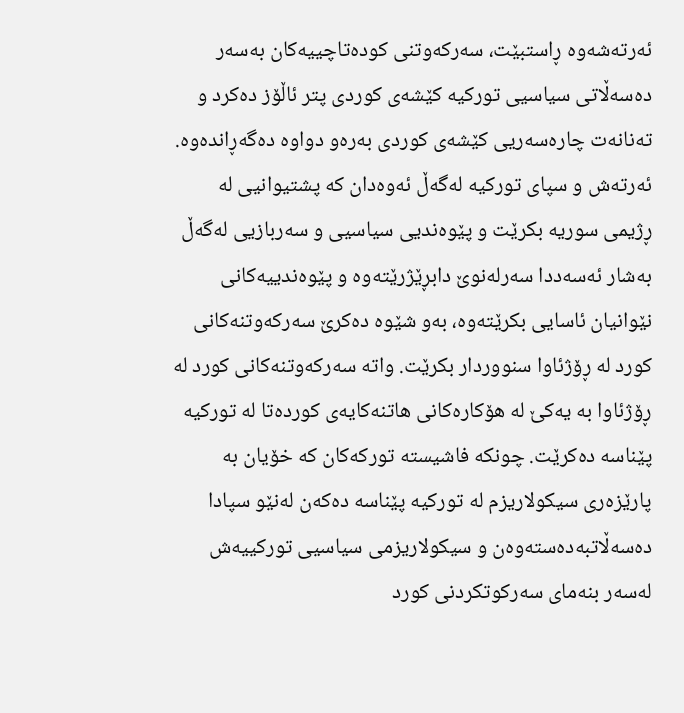ئه‌رته‌شه‌وه‌ ڕاستبێت، سه‌ركه‌وتنی كوده‌تاچییه‌كان به‌سه‌ر ده‌سه‌ڵاتی سیاسیی توركیه‌ كێشه‌ی كوردی پتر ئاڵۆز ده‌كرد و ته‌نانه‌ت چاره‌سه‌ریی كێشه‌ی كوردی به‌ره‌و دواوه‌ ده‌گه‌ڕانده‌وه‌. ئه‌رته‌ش و سپای توركیه‌ له‌گه‌ڵ ئه‌وه‌دان كه‌ پشتیوانیی له‌ ڕژیمی سوریه‌ بكرێت و پێوه‌ندیی سیاسیی و سه‌ربازیی له‌گه‌ڵ به‌شار ئه‌سه‌ددا سه‌رله‌نوێ دابڕێژرێته‌وه‌ و پێوه‌ندییه‌كانی نێوانیان ئاسایی بكرێته‌وه‌، به‌و شێوه‌ ده‌كرێ سه‌ركه‌وتنه‌كانی كورد له‌ ڕۆژئاوا سنووردار بكرێت. واته‌ سه‌ركه‌وتنه‌كانی كورد له‌ ڕۆژئاوا به‌ یه‌كێ له‌ هۆكاره‌كانی هاتنه‌كایه‌ی كورده‌تا له‌ توركیه‌ پێناسه‌ ده‌كرێت. چونكه‌ فاشیسته‌ توركه‌كان كه‌ خۆیان به‌ پارێزه‌ری سیكولاریزم له‌ توركیه‌ پێناسه‌ ده‌كه‌ن له‌نێو سپادا ده‌سه‌ڵاتبه‌ده‌سته‌وه‌ن و سیكولاریزمی سیاسیی توركییه‌ش له‌سه‌ر بنه‌مای سه‌ركوتكردنی كورد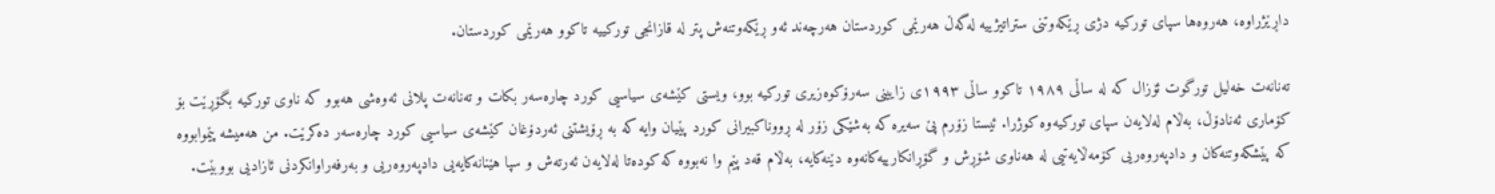داڕێژراوه‌، هه‌روه‌ها سپای توركیه‌ دژی ڕێكه‌وتنی ستراتیژییه‌ له‌گه‌ڵ هه‌رێمی كوردستان هه‌رچه‌ند ئه‌و ڕێكه‌وتنه‌ش پتر له‌ قازانجی توركییه‌ تاكوو هه‌رێمی كوردستان.

ته‌نانه‌ت خه‌لیل تورگوت ئۆزال كه‌ له‌ ساڵی ١٩٨٩ تاكوو ساڵی ١٩٩٣ی زایینی سه‌رۆكوه‌زیری توركیه‌ بوو، ویستی كێشه‌ی سیاسیی كورد چاره‌سه‌ر بكات و ته‌نانه‌ت پلانی ئه‌وه‌شی هه‌بوو كه‌ ناوی توركیه‌ بگۆڕێت بۆ كۆماری ئه‌نادۆڵ، به‌ڵام له‌لایه‌ن سپای توركیه‌وه‌ كوژرا. ئیستا زۆرم پێ سه‌یره‌ كه‌ به‌شێكی زۆر له‌ ڕووناكبیرانی كورد پێیان وایه‌ كه‌ به‌ ڕۆیشتنی ئه‌ردۆغان كێشه‌ی سیاسیی كورد چاره‌سه‌ر ده‌كرێت. من هه‌میشه‌ پێموابووه‌ كه‌ پێشكه‌وتنه‌كان و دادپه‌روه‌ریی كۆمه‌ڵایه‌تیی له‌ هه‌ناوی شۆڕش و گۆڕانكارییه‌كانه‌وه‌ دێنه‌كایه، به‌ڵام قه‌د پێم وا نه‌بووه‌ كه‌ كوده‌تا له‌لایه‌ن ئه‌رته‌ش و سپا هێنانه‌كایه‌یی دادپه‌روه‌ریی و به‌رفه‌راوانكردنی ئازادیی بووبێت.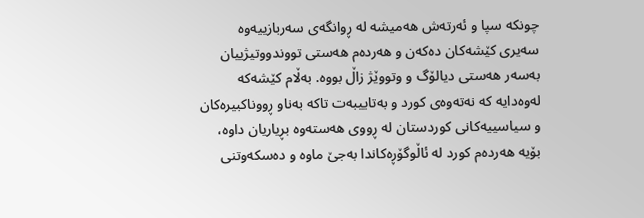چونكه‌ سپا و ئه‌رته‌ش هه‌میشه‌ له‌ ڕوانگه‌ی سه‌ربازییه‌وه‌ سه‌یری كێشه‌كان ده‌كه‌ن و هه‌رده‌م هه‌ستی تووندووتیژییان به‌سه‌ر هه‌ستی دیالۆگ و وتووێژ زاڵ بووه‌. به‌ڵام كێشه‌كه‌ له‌وه‌دایه‌ كه‌ نه‌ته‌وه‌ی كورد و به‌تاییبه‌ت تاكه‌ به‌ناو ڕووناكبیره‌كان و سیاسییه‌كانی كوردستان له‌ ڕووی هه‌سته‌وه‌ بڕیاریان داوه‌، بۆیه‌ هه‌رده‌م كورد له‌ ئاڵوگۆڕه‌كاندا به‌جێ ماوه‌ و ده‌سكه‌وتنی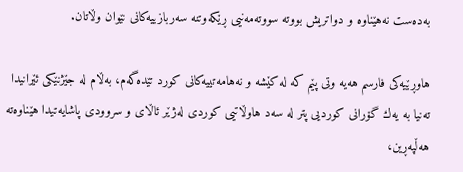به‌ده‌ست نه‌هێناوه‌ و دواتریش بووته‌ سووته‌مه‌نیی ڕێكه‌وتنه‌ سه‌ربازییه‌كانی نێوان وڵاتان.

هاوڕێیه‌كی فارسم هه‌یه‌ وتی پێم كه‌ له‌ كێشه‌ و نه‌هامه‌تییه‌كانی كورد تێده‌گه‌م، به‌ڵام له‌ جێژنێكی ئێرانیدا ته‌نیا به‌ یه‌ك گۆرانی كوردیی پتر له‌ سه‌د هاوڵاتیی كوردی له‌ژێر ئاڵای و سروودی پاشایه‌تیدا هێناوه‌ته‌ هه‌ڵپه‌ڕین،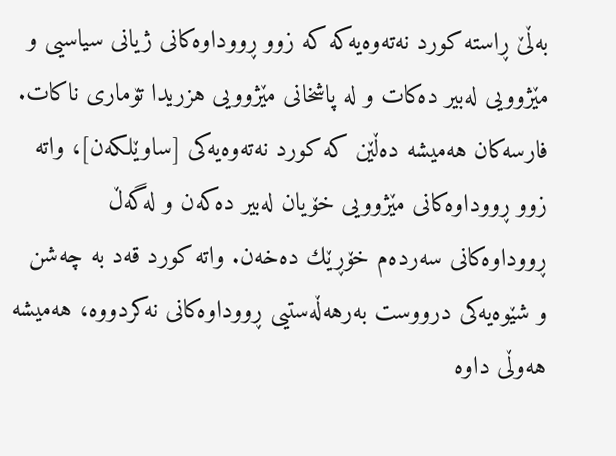به‌ڵێ ڕاسته‌ كورد نه‌ته‌وه‌یه‌كه‌ كه‌ زوو ڕووداوه‌كانی ژیانی سیاسیی و مێژوویی له‌بیر ده‌كات و له‌ پاشخانی مێژوویی هزریدا تۆماری ناكات. فارسه‌كان هه‌میشه‌ ده‌ڵێن كه‌ كورد نه‌ته‌وه‌یه‌كی [ساوێلكه‌ن]، واته‌ زوو ڕووداوه‌كانی مێژوویی خۆیان له‌بیر ده‌كه‌ن و له‌گه‌ڵ ڕووداوه‌كانی سه‌رده‌م خۆڕێك ده‌خه‌ن. واته‌ كورد قه‌د به‌ چه‌شن و شێوه‌یه‌كی درووست به‌رهه‌ڵه‌ستیی ڕووداوه‌كانی نه‌كردووه‌، هه‌میشه‌ هه‌وڵی داوه‌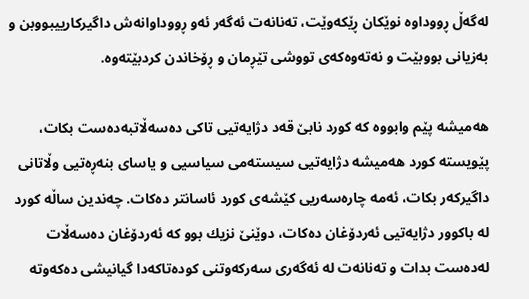له‌گه‌ڵ ڕووداوه‌ نوێكان ڕێكه‌وێت، ته‌نانه‌ت ئه‌گه‌ر ئه‌و ڕووداوانه‌ش داگیركارییبووبن و به‌زیانی بووبێت و نه‌ته‌وه‌كه‌ی تووشی تێڕمان و ڕۆخاندن كردبێته‌وه‌.

هه‌میشه‌ پێم وابووه‌ كه‌ كورد نابێ قه‌د دژایه‌تیی تاكی ده‌سه‌ڵاتبه‌ده‌ست بكات، پێویسته‌ كورد هه‌میشه‌ دژایه‌تیی سیسته‌می سیاسیی و یاسای بنه‌ڕه‌تیی وڵاتانی داگیركه‌ر بكات، ئه‌مه‌ چاره‌سه‌ریی كێشه‌ی كورد ئاسانتر ده‌كات. چه‌ندین ساڵه‌ كورد له‌ باكوور دژایه‌تیی ئه‌ردۆغان ده‌كات، دوێنێ نزیك بوو كه‌ ئه‌ردۆغان ده‌سه‌ڵات له‌ده‌ست بدات و ته‌نانه‌ت له‌ ئه‌گه‌ری سه‌ركه‌وتنی كوده‌تاكه‌دا گیانیشی ده‌كه‌وته‌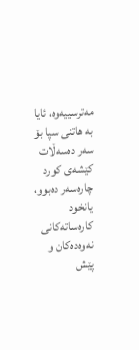مه‌ترسییه‌وه‌، ئایا به‌ هاتنی سپا بۆ سه‌ر ده‌سه‌ڵات كێشه‌ی كورد چاره‌سه‌ر ده‌بوو، یانخود كاره‌ساته‌كانی نه‌وه‌ده‌كان و پێش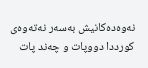نه‌وه‌ده‌كانیش به‌سه‌ر نه‌ته‌وه‌ی كورددا دووپات و چه‌ند پات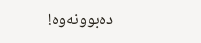ده‌بوونه‌وه‌!